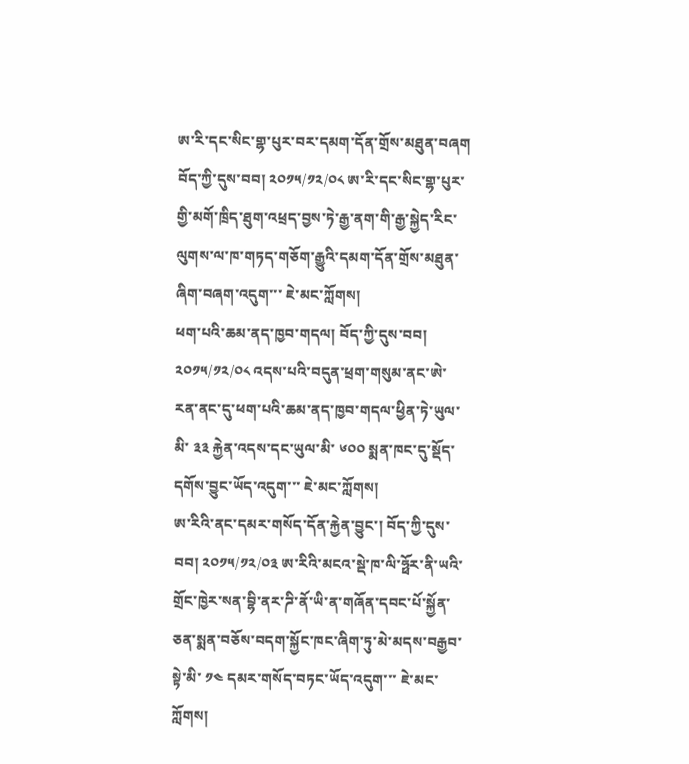ཨ་རི་དང་སིང་གྷ་པུར་བར་དམག་དོན་གྲོས་མཐུན་བཞག བོད་ཀྱི་དུས་བབ། ༢༠༡༥/༡༢/༠༨ ཨ་རི་དང་སིང་གྷ་པུར་གྱི་མགོ་ཁྲིད་ཐུག་འཕྲད་བྱས་ཏེ་རྒྱ་ནག་གི་རྒྱ་སྐྱེད་རིང་ལུགས་ལ་ཁ་གཏད་གཅོག་རྒྱུའི་དམག་དོན་གྲོས་མཐུན་ཞིག་བཞག་འདུག་་་ ཇེ་མང་ཀློགས།
ཕག་པའི་ཆམ་ནད་ཁྱབ་གདལ། བོད་ཀྱི་དུས་བབ། ༢༠༡༥/༡༢/༠༨ འདས་པའི་བདུན་ཕྲག་གསུམ་ནང་ཨེ་རན་ནང་དུ་ཕག་པའི་ཆམ་ནད་ཁྱབ་གདལ་ཕྱིན་ཏེ་ཡུལ་མི་ ༣༣ རྐྱེན་འདས་དང་ཡུལ་མི་ ༦༠༠ སྨན་ཁང་དུ་སྡོད་དགོས་བྱུང་ཡོད་འདུག་་་ ཇེ་མང་ཀློགས།
ཨ་རིའི་ནང་དམར་གསོད་དོན་རྐྱེན་བྱུང་། བོད་ཀྱི་དུས་བབ། ༢༠༡༥/༡༢/༠༣ ཨ་རིའི་མངའ་སྡེ་ཁ་ལི་ཧྥོར་ནི་ཡའི་གྲོང་ཁྱེར་སན་བྷི་ནར་ཌི་ནོ་ཡི་ན་གཞོན་དབང་པོ་སྐྱོན་ཅན་སྨན་བཅོས་བདག་སྐྱོང་ཁང་ཞིག་ཏུ་མེ་མདས་བརྒྱབ་སྟེ་མི་ ༡༤ དམར་གསོད་བཏང་ཡོད་འདུག་་་ ཇེ་མང་ཀློགས།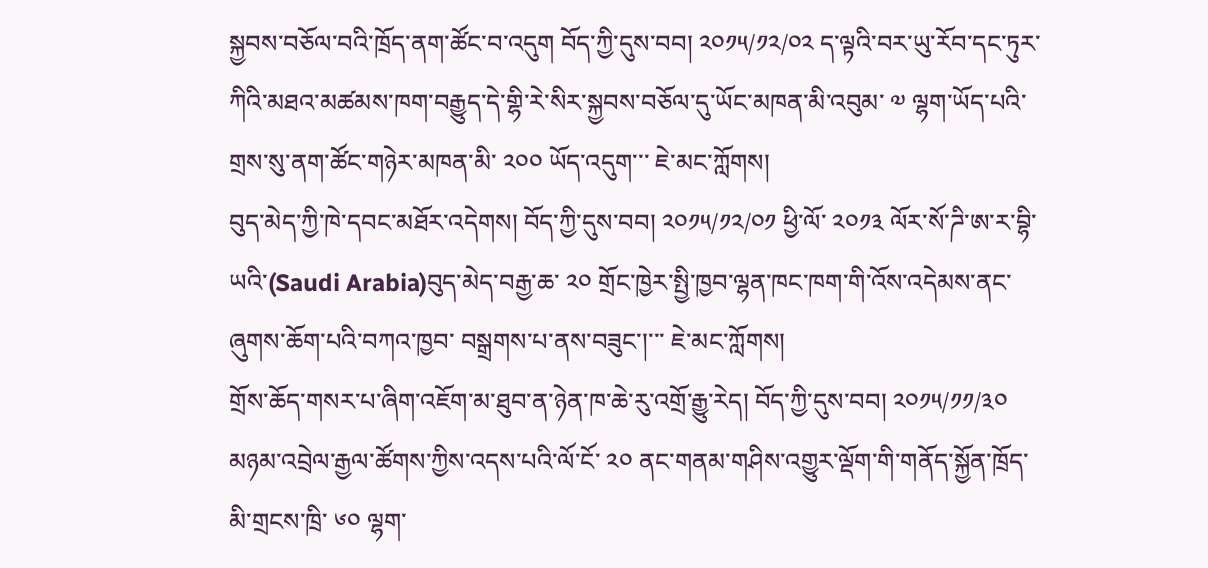སྐྱབས་བཅོལ་བའི་ཁྲོད་ནག་ཚོང་བ་འདུག བོད་ཀྱི་དུས་བབ། ༢༠༡༥/༡༢/༠༢ ད་ལྟའི་བར་ཡུ་རོབ་དང་ཏུར་ཀིའི་མཐའ་མཚམས་ཁག་བརྒྱུད་དེ་གྷི་རེ་སིར་སྐྱབས་བཅོལ་དུ་ཡོང་མཁན་མི་འབུམ་ ༧ ལྷག་ཡོད་པའི་གྲས་སུ་ནག་ཚོང་གཉེར་མཁན་མི་ ༢༠༠ ཡོད་འདུག་་་ ཇེ་མང་ཀློགས།
བུད་མེད་ཀྱི་ཁེ་དབང་མཐོར་འདེགས། བོད་ཀྱི་དུས་བབ། ༢༠༡༥/༡༢/༠༡ ཕྱི་ལོ་ ༢༠༡༣ ལོར་སོ་ཌི་ཨ་ར་བྷི་ཡའི་(Saudi Arabia)བུད་མེད་བརྒྱ་ཆ་ ༢༠ གྲོང་ཁྱེར་སྤྱི་ཁྱབ་ལྷན་ཁང་ཁག་གི་འོས་འདེམས་ནང་ཞུགས་ཆོག་པའི་བཀའ་ཁྱབ་ བསྒྲགས་པ་ནས་བཟུང་།་་་ ཇེ་མང་ཀློགས།
གྲོས་ཆོད་གསར་པ་ཞིག་འཇོག་མ་ཐུབ་ན་ཉེན་ཁ་ཆེ་རུ་འགྲོ་རྒྱུ་རེད། བོད་ཀྱི་དུས་བབ། ༢༠༡༥/༡༡/༣༠ མཉམ་འབྲེལ་རྒྱལ་ཚོགས་ཀྱིས་འདས་པའི་ལོ་ངོ་ ༢༠ ནང་གནམ་གཤིས་འགྱུར་ལྡོག་གི་གནོད་སྐྱོན་ཁྲོད་མི་གྲངས་ཁྲི་ ༦༠ ལྷག་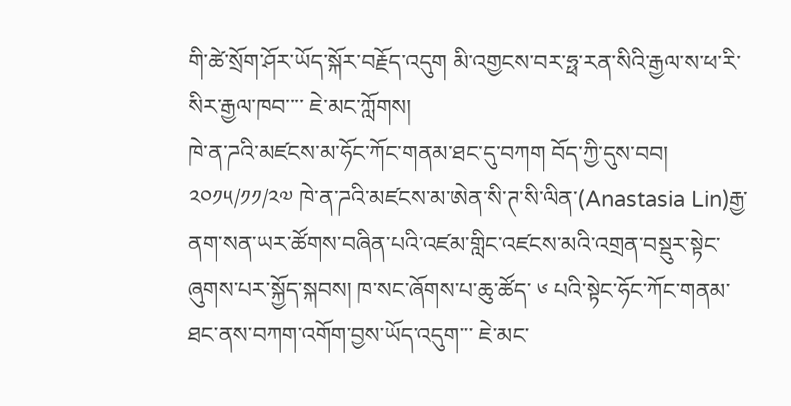གི་ཚེ་སྲོག་ཤོར་ཡོད་སྐོར་བརྗོད་འདུག མི་འགྱངས་བར་ཧྥ་རན་སིའི་རྒྱལ་ས་ཕ་རི་སིར་རྒྱལ་ཁབ་་་་ ཇེ་མང་ཀློགས།
ཁེ་ན་ཌའི་མཛངས་མ་ཧོང་ཀོང་གནམ་ཐང་དུ་བཀག བོད་ཀྱི་དུས་བབ། ༢༠༡༥/༡༡/༢༧ ཁེ་ན་ཌའི་མཛངས་མ་ཨེན་སི་ཊ་སི་ལིན་(Anastasia Lin)རྒྱ་ནག་སན་ཡར་ཚོགས་བཞིན་པའི་འཛམ་གླིང་འཛངས་མའི་འགྲན་བསྡུར་སྟེང་ཞུགས་པར་སྐྱོད་སྐབས། ཁ་སང་ཞོགས་པ་ཆུ་ཚོད་ ༦ པའི་སྟེང་ཧོང་ཀོང་གནམ་ཐང་ནས་བཀག་འགོག་བྱས་ཡོད་འདུག་་་ ཇེ་མང་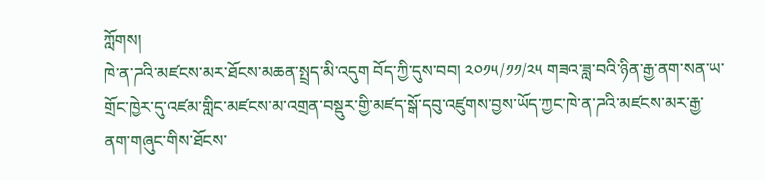ཀློགས།
ཁེ་ན་ཌའི་མཛངས་མར་ཐོངས་མཆན་སྤྲད་མི་འདུག བོད་ཀྱི་དུས་བབ། ༢༠༡༥/༡༡/༢༥ གཟའ་ཟླ་བའི་ཉིན་རྒྱ་ནག་སན་ཡ་གྲོང་ཁྱེར་དུ་འཛམ་གླིང་མཛངས་མ་འགྲན་བསྡུར་གྱི་མཛད་སྒོ་དབུ་འཛུགས་བྱས་ཡོད་ཀྱང་ཁེ་ན་ཌའི་མཛངས་མར་རྒྱ་ནག་གཞུང་གིས་ཐོངས་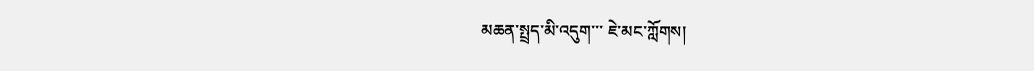མཆན་སྤྲད་མི་འདུག་་་ ཇེ་མང་ཀློགས།